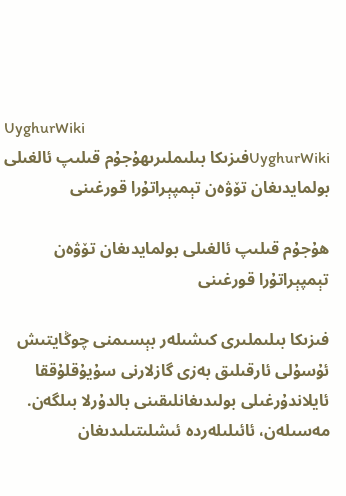UyghurWiki
UyghurWikiفىزىكا بىلىملىرىھۇجۇم قىلىپ ئالغىلى بولمايدىغان تۆۋەن تېمپېراتۇرا قورغىنى

ھۇجۇم قىلىپ ئالغىلى بولمايدىغان تۆۋەن تېمپېراتۇرا قورغىنى

فىزىكا بىلىملىرى كىشىلەر بېسىمنى چوڭايتىش ئۇسۇلى ئارقىلىق بەزى گازلارنى سۇيۇقلۇققا ئايلاندۇرغىلى بولىدىغانلىقىنى بالدۇرلا بىلگەن. مەسىلەن، ئائىلىلەردە ئىشلىتىلىدىغان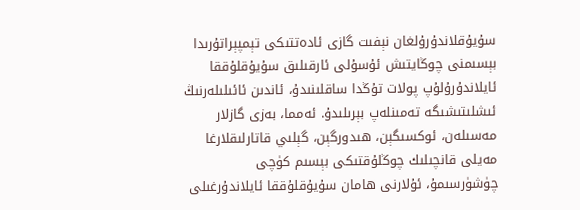سۇيۇقلاندۇرۇلغان نېفىت گازى ئادەتتىكى تېمپېراتۇرىدا بېسىمنى چوڭايتىش ئۇسۇلى ئارقىلىق سۇيۇقلۇققا ئايلاندۇرۇلۇپ پولات تۇڭدا ساقلىنىدۇ، ئاندىن ئائىلىلەرنىڭ ئىشلىتىشىگە تەمىنلەپ بېرىلىدۇ. ئەمما، بەزى گازلار مەسىلەن، ئوكسىگېن، ھىدورگېن، گېلىي قاتارلىقلارغا مەيلى قانچىلىك چوڭلۇقتىكى بېسىم كۈچى چۈشۈرسىمۇ، ئۇلارنى ھامان سۇيۇقلۇققا ئايلاندۇرغىلى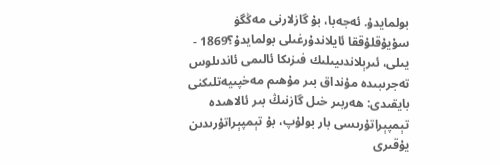بولمايدۇ. ئەجەبا، بۇ گازلارنى مەڭگۈ سۇيۇقلۇققا ئايلاندۇرغىلى بولمايدۇ؟1869 - يىلى، ئىرېلاندىيىلىك فىزىكا ئالىمى ئاندىلوس تەجرىبىدە مۇنداق بىر مۇھىم مەخپىيەتلىكنى بايقىدى: ھەربىر خىل گازنىڭ بىر ئالاھىدە تېمپېراتۇرىسى بار بولۇپ، بۇ تېمپېراتۇرىدىن يۇقىرى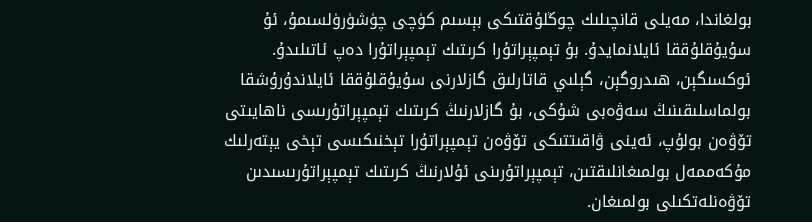بولغاندا، مەيلى قانچىلىك چوڭلۇقتىكى بېسىم كۈچى چۈشۈرۈلسىمۇ، ئۇ سۇيۇقلۇققا ئايلانمايدۇ. بۇ تېمپېراتۇرا كرىتىك تېمپېراتۇرا دەپ ئاتىلىدۇ. ئوكسىگېن، ھىدروگېن، گېلىي قاتارلىق گازلارنى سۇيۇقلۇققا ئايلاندۇرۇشقا بولماسلىقىنىڭ سەۋەبى شۇكى، بۇ گازلارنىڭ كرىتىك تېمپېراتۇرىسى ناھايىتى تۆۋەن بولۇپ، ئەينى ۋاقىتتىكى تۆۋەن تېمپېراتۇرا تېخنىكىسى تېخى يېتەرلىك مۇكەممەل بولمىغانلىقتىن، تېمپېراتۇرىنى ئۇلارنىڭ كرىتىك تېمپېراتۇرىسىدىن تۆۋەنلەتكىلى بولمىغان.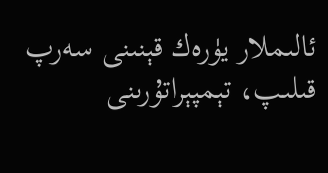ئالىملار يۈرەك قېنىنى سەرپ قىلىپ، تېمپېراتۇرىنى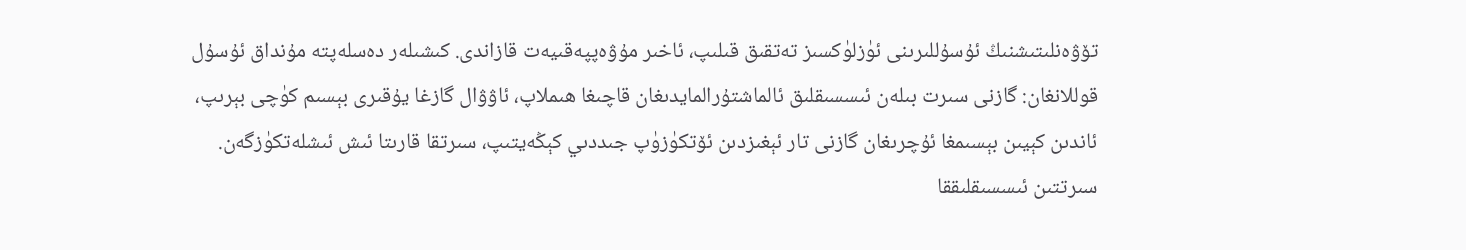تۆۋەنلىتىشنىڭ ئۇسۇللىرىنى ئۈزلۈكسىز تەتقىق قىلىپ، ئاخىر مۇۋەپپەقىيەت قازاندى. كىشىلەر دەسلەپتە مۇنداق ئۇسۇل قوللانغان: گازنى سىرت بىلەن ئىسسىقلىق ئالماشتۇرالمايدىغان قاچىغا ھىملاپ، ئاۋۋال گازغا يۇقىرى بېسىم كۈچى بېرىپ، ئاندىن كېيىن بېسىمغا ئۇچرىغان گازنى تار ئېغىزدىن ئۆتكۈزۈپ جىددىي كېڭەيتىپ، سىرتقا قارىتا ئىش ئىشلەتكۈزگەن. سىرتتىن ئىسسىقلىققا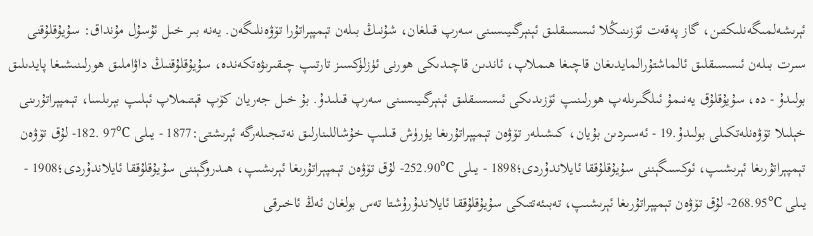ئېرىشەلمىگەنلىكتىن، گاز پەقەت ئۆزىنىڭلا ئىسسىقلىق ئېنېرگىيىسىنى سەرپ قىلغان، شۇنىڭ بىلەن تېمپېراتۇرا تۆۋەنلىگەن. يەنە بىر خىل ئۇسۇل مۇنداق: سۇيۇقلۇقنى سىرت بىلەن ئىسسىقلىق ئالماشتۇرالمايدىغان قاچىغا ھىملاپ، ئاندىن قاچىدىكى ھورنى ئۈزلۈكسىز تارتىپ چىقىرىۋەتكەندە، سۇيۇقلۇقنىڭ داۋاملىق ھورلىنىشىغا پايدىلىق بولىدۇ - دە، سۇيۇقلۇق يەنىمۇ ئىلگىرىلەپ ھورلىنىپ ئۆزىدىكى ئىسسىقلىق ئېنېرگىيىسىنى سەرپ قىلىدۇ. بۇ خىل جەريان كۆپ قېتىملاپ ئېلىپ بېرىلسا، تېمپېراتۇرىنى خېلىلا تۆۋەنلەتكىلى بولىدۇ.19 - ئەسىردىن بۇيان، كىشىلەر تۆۋەن تېمپېراتۇرىغا يۈرۈش قىلىپ خۇشاللىنارلىق نەتىجىلەرگە ئېرىشتى:1877 - يىلى ℃97 .182- لۇق تۆۋەن تېمپېراتۇرىغا ئېرىشىپ، ئوكسىگېننى سۇيۇقلۇققا ئايلاندۇردى؛1898 - يىلى ℃252.90- لۇق تۆۋەن تېمپېراتۇرىغا ئېرىشىپ، ھىدروگېننى سۇيۇقلۇققا ئايلاندۇردى؛1908 - يىلى ℃268.95- لۇق تۆۋەن تېمپېراتۇرىغا ئېرىشىپ، تەبىئەتتىكى سۇيۇقلۇققا ئايلاندۇرۇشتا تەس بولغان ئەڭ ئاخىرقى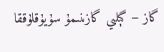گاز − گېلىي گازىنىمۇ سۇيۇقلۇققا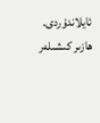ئايلاندۇردى. ھازىر كىشىلەر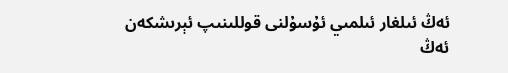ئەڭ ئىلغار ئىلمىي ئۇسۇلنى قوللىنىپ ئېرىشكەن ئەڭ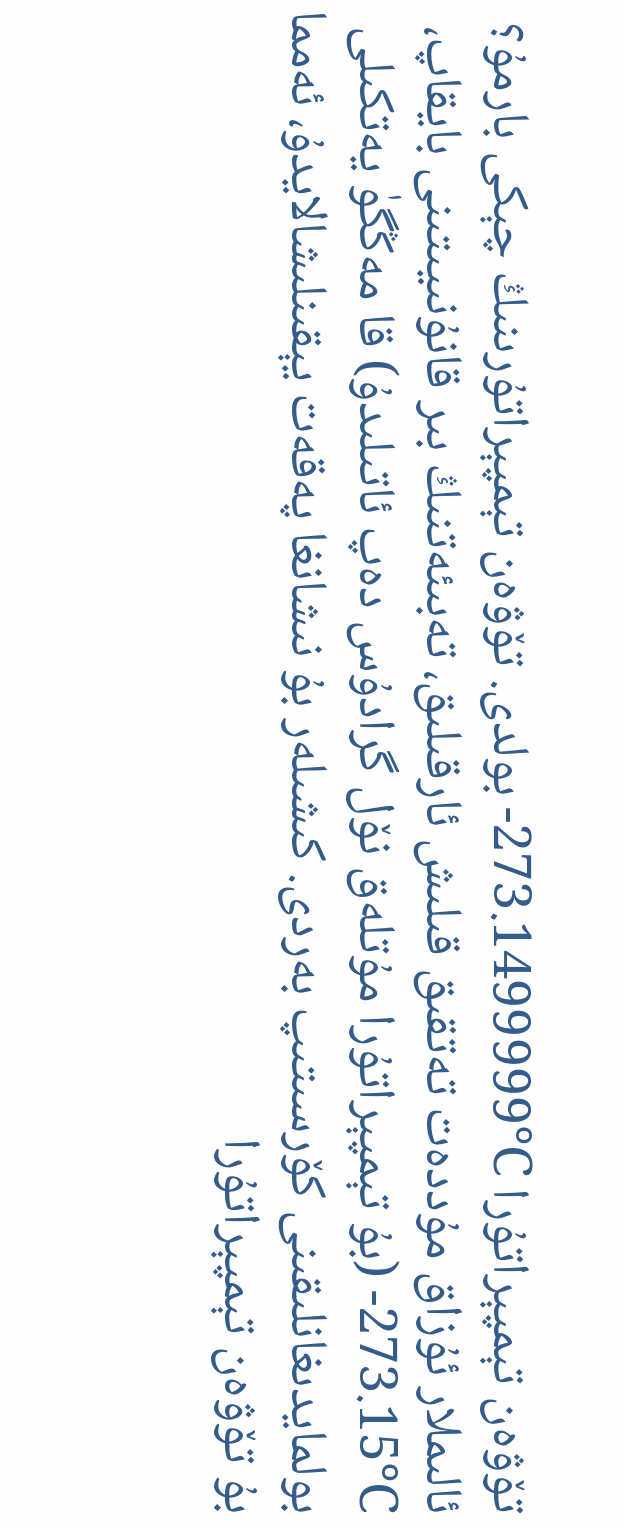تۆۋەن تېمپېراتۇرا ℃273.1499999- بولدى. تۆۋەن تېمپېراتۇرىنىڭ چېكى بارمۇ؟ ئالىملار ئۇزاق مۇددەت تەتقىق قىلىش ئارقىلىق، تەبىئەتنىڭ بىر قانۇنىيىتىنى بايقاپ، ℃273.15- (بۇ تېمپېراتۇرا مۇتلەق نۆل گرادۇس دەپ ئاتىلىدۇ) قا مەڭگۈ يەتكىلى بولمايدىغانلىقىنى كۆرسىتىپ بەردى. كىشىلەر بۇ نىشانغا پەقەت يېقىنلىشالايدۇ، ئەمما بۇ تۆۋەن تېمپېراتۇرا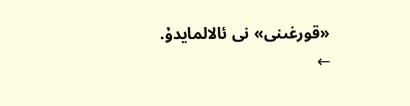«قورغىنى» نى ئالالمايدۇ.
←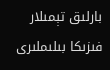بارلىق تېمىلار فىزىكا بىلىملىرى